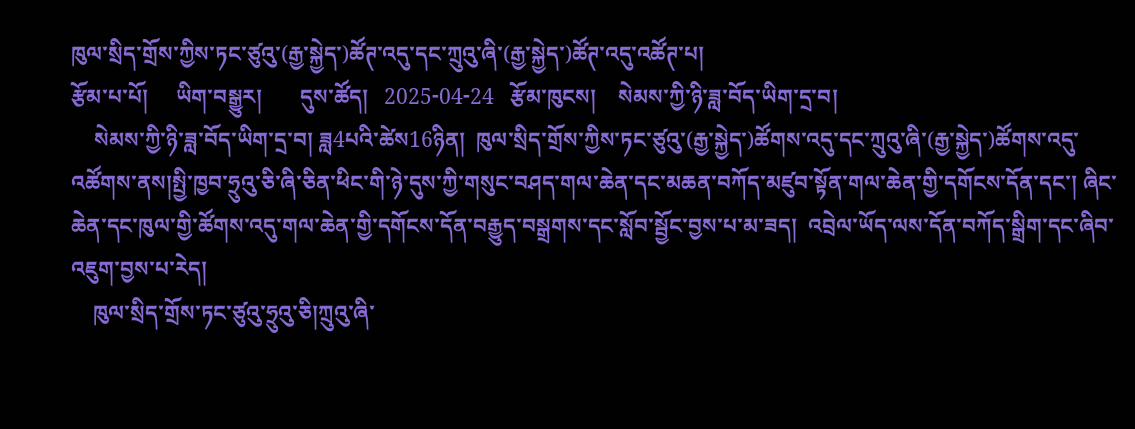ཁུལ་སྲིད་གྲོས་ཀྱིས་ཏང་ཙུའུ་(རྒྱ་སྐྱེད་)ཚོཊ་འདུ་དང་ཀྲུའུ་ཞི་(རྒྱ་སྐྱེད་)ཚོཊ་འདུ་འཚོཊ་པ།
རྩོམ་པ་པོ།     ཡིག་བསྒྱུར།       དུས་ཚོད།   2025-04-24   རྩོམ་ཁུངས།    སེམས་ཀྱི་ཉི་ཟླ་བོད་ཡིག་དྲ་བ།
    སེམས་ཀྱི་ཉི་ཟླ་བོད་ཡིག་དྲ་བ། ཟླ4པའི་ཚེས16ཉིན།  ཁུལ་སྲིད་གྲོས་ཀྱིས་ཏང་ཙུའུ་(རྒྱ་སྐྱེད་)ཚོགས་འདུ་དང་ཀྲུའུ་ཞི་(རྒྱ་སྐྱེད་)ཚོགས་འདུ་འཚོགས་ནས།སྤྱི་ཁྱབ་ཧྲུའུ་ཅི་ཞི་ཅིན་ཕིང་གི་ཉེ་དུས་ཀྱི་གསུང་བཤད་གལ་ཆེན་དང་མཆན་བཀོད་མཛུབ་སྟོན་གལ་ཆེན་གྱི་དགོངས་དོན་དང་། ཞིང་ཆེན་དང་ཁུལ་གྱི་ཚོགས་འདུ་གལ་ཆེན་གྱི་དགོངས་དོན་བརྒྱུད་བསྒྲགས་དང་སློབ་སྦྱོང་བྱས་པ་མ་ཟད།  འབྲེལ་ཡོད་ལས་དོན་བཀོད་སྒྲིག་དང་ཞིབ་འཇུག་བྱས་པ་རེད།
    ཁུལ་སྲིད་གྲོས་ཏང་ཙུའུ་ཧྲུའུ་ཅི།ཀྲུའུ་ཞི་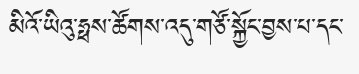མིའོ་ཡིའུ་ཧྥས་ཚོགས་འདུ་གཙོ་སྐྱོང་བྱས་པ་དང་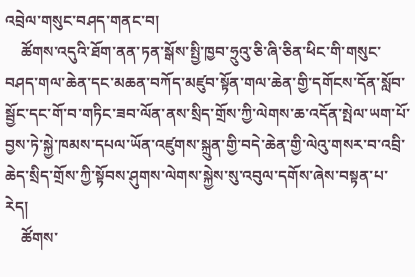འབྲེལ་གསུང་བཤད་གནང་བ།
    ཚོགས་འདུའི་ཐོག་ནན་ཏན་སྒོས་སྤྱི་ཁྱབ་ཧྲུའུ་ཅི་ཞི་ཅིན་ཕིང་གི་གསུང་བཤད་གལ་ཆེན་དང་མཆན་བཀོད་མཛུབ་སྟོན་གལ་ཆེན་གྱི་དགོངས་དོན་སློབ་སྦྱོང་དང་གོ་བ་གཏིང་ཟབ་ལོན་ནས་སྲིད་གྲོས་ཀྱི་ལེགས་ཆ་འདོན་སྤེལ་ཡག་པོ་བྱས་ཏེ་སྐྱེ་ཁམས་དཔལ་ཡོན་འཛུགས་སྐྲུན་གྱི་བདེ་ཆེན་གྱི་ལེའུ་གསར་བ་འབྲི་ཆེད་སྲིད་གྲོས་ཀྱི་སྟོབས་ཤུགས་ལེགས་སྐྱེས་སུ་འབུལ་དགོས་ཞེས་བསྟན་པ་རེད།
    ཚོགས་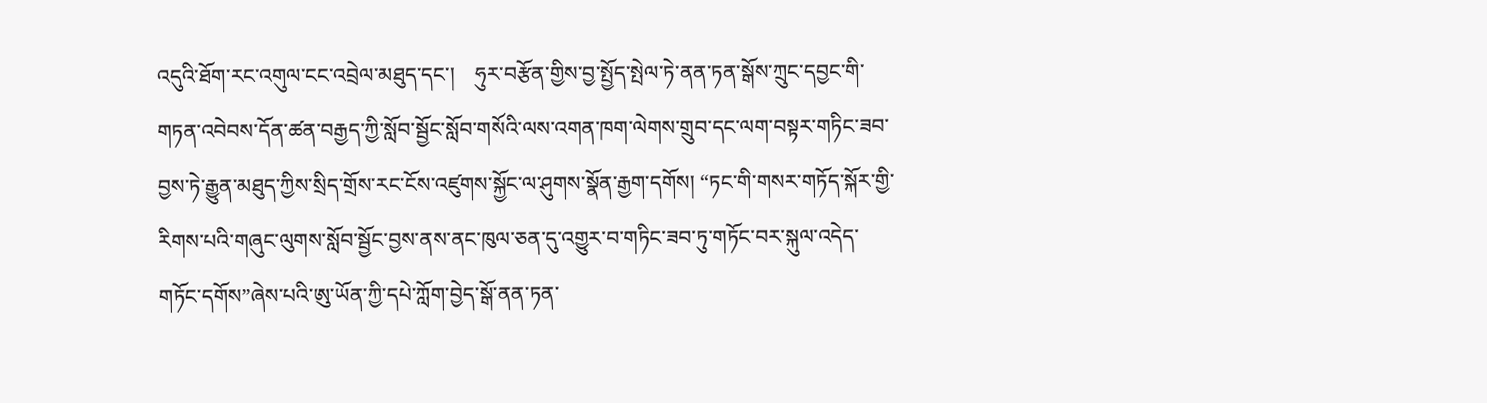འདུའི་ཐོག་རང་འགུལ་ངང་འབྲེལ་མཐུད་དང་།    ཧུར་བརྩོན་གྱིས་བྱ་སྤྱོད་སྤེལ་ཏེ་ནན་ཏན་སྒོས་ཀྲུང་དབྱང་གི་གཏན་འབེབས་དོན་ཚན་བརྒྱད་ཀྱི་སློབ་སྦྱོང་སློབ་གསོའི་ལས་འགན་ཁག་ལེགས་གྲུབ་དང་ལག་བསྟར་གཏིང་ཟབ་བྱས་ཏེ་རྒྱུན་མཐུད་ཀྱིས་སྲིད་གྲོས་རང་ངོས་འཛུགས་སྐྱོང་ལ་ཤུགས་སྣོན་རྒྱག་དགོས། “ཏང་གི་གསར་གཏོད་སྐོར་གྱི་རིགས་པའི་གཞུང་ལུགས་སློབ་སྦྱོང་བྱས་ནས་ནང་ཁུལ་ཅན་དུ་འགྱུར་བ་གཏིང་ཟབ་ཏུ་གཏོང་བར་སྐུལ་འདེད་གཏོང་དགོས”ཞེས་པའི་ཨུ་ཡོན་ཀྱི་དཔེ་ཀློག་བྱེད་སྒོ་ནན་ཏན་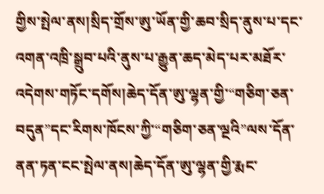གྱིས་སྤེལ་ནས།སྲིད་གྲོས་ཨུ་ཡོན་གྱི་ཆབ་སྲིད་ནུས་པ་དང་འགན་འཁྲི་སྒྲུབ་པའི་ནུས་པ་རྒྱུན་ཆད་མེད་པར་མཐོར་འདེགས་གཏོང་དགོས།ཆེད་དོན་ཨུ་ལྷན་གྱི་“གཅིག་ཅན་བདུན”དང་རིགས་ཁོངས་ཀྱི་“གཅིག་ཅན་ལྔའི”ལས་དོན་ནན་ཏན་ངང་སྤེལ་ནས།ཆེད་དོན་ཨུ་ལྷན་གྱི་རྨང་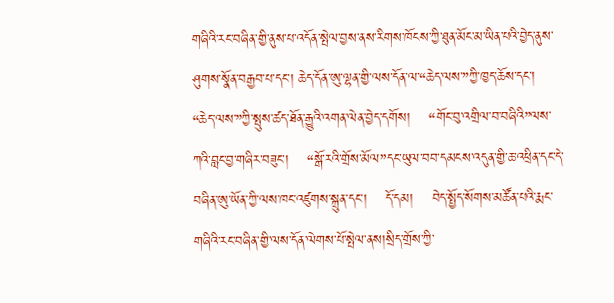གཞིའི་རང་བཞིན་གྱི་ནུས་པ་འདོན་སྤེལ་བྱས་ནས་རིགས་ཁོངས་ཀྱི་ཐུན་མོང་མ་ཡིན་པའི་བྱེད་ནུས་ཤུགས་སྣོན་བརྒྱབ་པ་དང་། ཆེད་དོན་ཨུ་ལྷན་གྱི་ལས་དོན་ལ་“ཆེད་ལས་”ཀྱི་ཁྱད་ཆོས་དང་།    “ཆེད་ལས་”ཀྱི་སྤུས་ཚད་ཐོན་རྒྱུའི་འགན་ལེན་བྱེད་དགོས།    “གོང་བུ་འགྲིལ་བ་བཞིའི”ལས་ཀའི་བླང་བྱ་གཞིར་བཟུང་།    “སྒོ་རའི་གྲོས་མོལ”དང་ཡུལ་བབ་དམངས་འདུན་གྱི་ཆ་འཕྲིན་དང་དེ་བཞིན་ཨུ་ཡོན་ཀྱི་ལས་ཁང་འཛུགས་སྐྲུན་དང་།    དོ་དམ།    བེད་སྤྱོད་སོགས་མཚོན་པའི་རྨང་གཞིའི་རང་བཞིན་གྱི་ལས་དོན་ལེགས་པོ་སྤེལ་ནས།སྲིད་གྲོས་ཀྱི་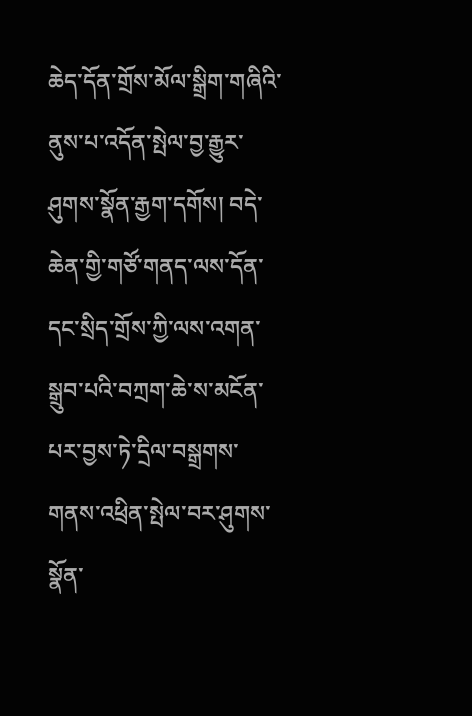ཆེད་དོན་གྲོས་མོལ་སྒྲིག་གཞིའི་ནུས་པ་འདོན་སྤེལ་བྱ་རྒྱུར་ཤུགས་སྣོན་རྒྱག་དགོས། བདེ་ཆེན་གྱི་གཙོ་གནད་ལས་དོན་དང་སྲིད་གྲོས་ཀྱི་ལས་འགན་སྒྲུབ་པའི་བཀྲག་ཆེ་ས་མངོན་པར་བྱས་ཏེ་དྲིལ་བསྒྲགས་གནས་འཕྲིན་སྤེལ་བར་ཤུགས་སྣོན་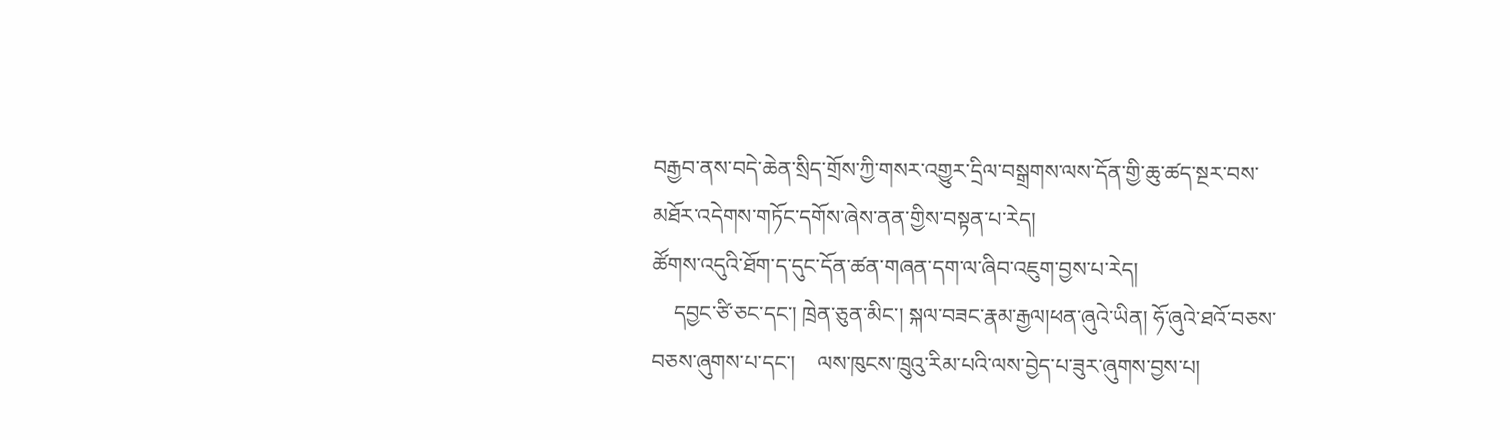བརྒྱབ་ནས་བདེ་ཆེན་སྲིད་གྲོས་ཀྱི་གསར་འགྱུར་དྲིལ་བསྒྲགས་ལས་དོན་གྱི་ཆུ་ཚད་སྔར་བས་མཐོར་འདེགས་གཏོང་དགོས་ཞེས་ནན་གྱིས་བསྟན་པ་རེད།
ཚོགས་འདུའི་ཐོག་ད་དུང་དོན་ཚན་གཞན་དག་ལ་ཞིབ་འཇུག་བྱས་པ་རེད།
    དབྱང་ཙི་ཅང་དང་། ཁྲེན་ཅུན་མིང་། སྐལ་བཟང་རྣམ་རྒྱལ།ཕན་ཞུའེ་ཡིན། ཧོ་ཞུའེ་ཐའོ་བཅས་བཅས་ཞུགས་པ་དང་།    ལས་ཁུངས་ཁྲུའུ་རིམ་པའི་ལས་བྱེད་པ་ཟུར་ཞུགས་བྱས་པ།